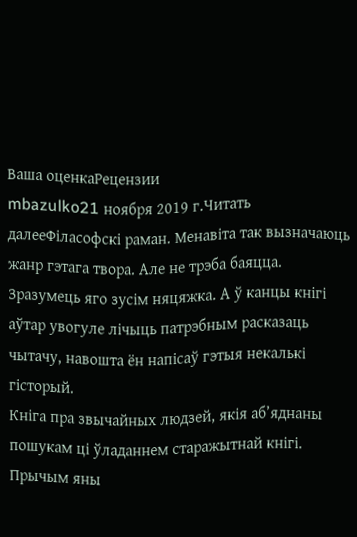Ваша оценкаРецензии
mbazulko21 ноября 2019 г.Читать далееФіласофскі раман. Менавіта так вызначаюць жанр гэтага твора. Але не трэба баяцца. Зразумець яго зусім няцяжка. А ў канцы кнігі аўтар увогуле лічыць патрэбным расказаць чытачу, навошта ён напісаў гэтыя некалькі гісторый.
Кніга пра звычайных людзей, якія аб’яднаны пошукам ці ўладаннем старажытнай кнігі. Прычым яны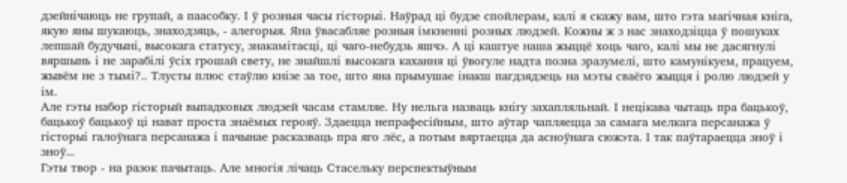дзейнічаюць не групай, а паасобку. І ў розныя часы гісторыі. Наўрад ці будзе спойлерам, калі я скажу вам, што гэта магічная кніга, якую яны шукаюць, знаходзяць, - алегорыя. Яна ўвасабляе розныя імкненні розных людзей. Кожны ж з нас знаходзіцца ў пошуках лепшай будучыні, высокага статусу, знакамітасці, ці чаго-небудзь яшчэ. А ці каштуе наша жыццё хоць чаго, калі мы не дасягнулі вяршынь і не зарабілі ўсіх грошай свету, не знайшлі высокага кахання ці ўвогуле надта позна зразумелі, што камунікуем, працуем, жывём не з тымі?.. Тлусты плюс стаўлю кнізе за тое, што яна прымушае інакш пагдзядзець на мэты сваёго жыцця і ролю людзей у ім.
Але гэты набор гісторый выпадковых людзей часам стамляе. Ну нельга назваць кнігу захапляльнай. І нецікава чытаць пра бацькоў, бацькоў бацькоў ці нават проста знаёмых герояў. Здаецца непрафесійным, што аўтар чапляецца за самага мелкага персанажа ў гісторыі галоўнага персанажа і пачынае расказваць пра яго лёс, а потым вяртаецца да асноўнага сюжэта. І так паўтараецца зноў і зноў...
Гэты твор - на разок пачытаць. Але многія лічаць Стасельку перспектыўным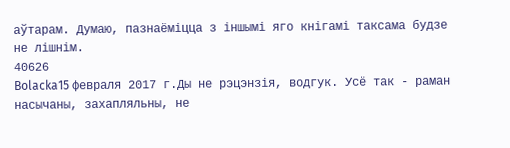аўтарам. Думаю, пазнаёміцца з іншымі яго кнігамі таксама будзе не лішнім.
40626
Bolacka15 февраля 2017 г.Ды не рэцэнзія, водгук. Усё так - раман насычаны, захапляльны, не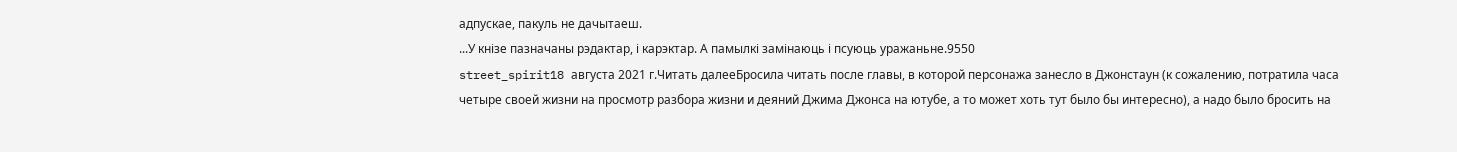адпускае, пакуль не дачытаеш.
...У кнізе пазначаны рэдактар, і карэктар. А памылкі замінаюць і псуюць уражаньне.9550
street_spirit18 августа 2021 г.Читать далееБросила читать после главы, в которой персонажа занесло в Джонстаун (к сожалению, потратила часа четыре своей жизни на просмотр разбора жизни и деяний Джима Джонса на ютубе, а то может хоть тут было бы интересно), а надо было бросить на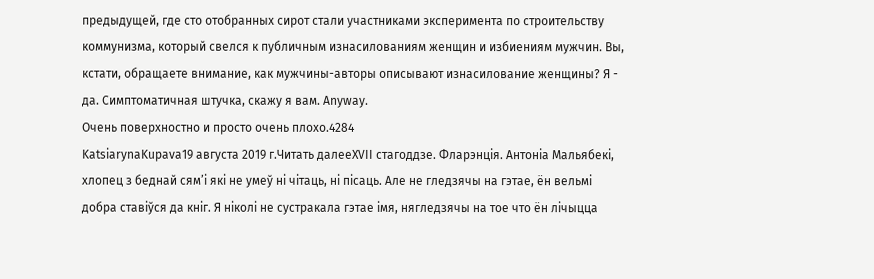предыдущей, где сто отобранных сирот стали участниками эксперимента по строительству коммунизма, который свелся к публичным изнасилованиям женщин и избиениям мужчин. Вы, кстати, обращаете внимание, как мужчины-авторы описывают изнасилование женщины? Я - да. Симптоматичная штучка, скажу я вам. Anyway.
Очень поверхностно и просто очень плохо.4284
KatsiarynaKupava19 августа 2019 г.Читать далееXVII стагоддзе. Фларэнція. Антоніа Мальябекі, хлопец з беднай сям’і які не умеў ні чітаць, ні пісаць. Але не гледзячы на гэтае, ён вельмі добра ставіўся да кніг. Я ніколі не сустракала гэтае імя, нягледзячы на тое что ён лічыцца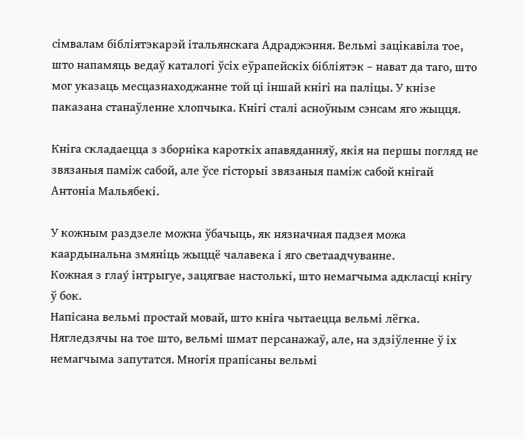сімвалам бібліятэкарэй італьянскага Адраджэння. Вельмі зацікавіла тое, што напамяць ведаў каталогі ўсіх еўрапейскіх бібліятэк – нават да таго, што мог указаць месцазнаходжанне той ці іншай кнігі на паліцы. У кнізе паказана станаўленне хлопчыка. Кнігі сталі асноўным сэнсам яго жыцця.

Кніга складаецца з зборніка кароткіх апавяданняў, якія на першы погляд не звязаныя паміж сабой, але ўсе гісторыі звязаныя паміж сабой кнігай Антоніа Мальябекi.

У кожным раздзеле можна ўбачыць, як нязначная падзея можа каардынальна змяніць жыццё чалавека і яго светаадчуванне.
Кожная з глау́ інтрыгуе, зацягвае настолькі, што немагчыма адкласці кнігу ў бок.
Напісана вельмі простай мовай, што кніга чытаецца вельмі лёгка. Нягледзячы на тое што, вельмі шмат персанажаў, але, на здзіўленне ў іх немагчыма запутатся. Многія прапісаны вельмі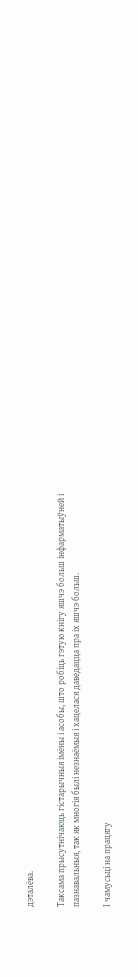дэталёва.

Таксама прысутнічаюць гістарычныя імёны і асобы, што робіць гэтую кнігу яшчэ больш інфарматыўней і пазнавальныя, так як многія былі незнаёмыя і хацелася даведацца пра іх яшчэ больш.

І чамусьці на працягу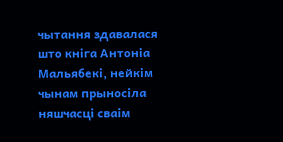чытання здавалася што кніга Антоніа Мальябекі, нейкім чынам прыносіла няшчасці сваім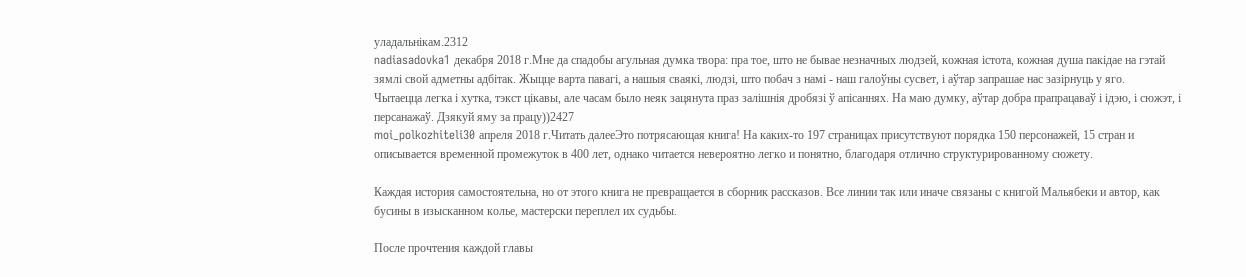уладальнікам.2312
nadiasadovka1 декабря 2018 г.Мне да спадобы агульная думка твора: пра тое, што не бывае незначных людзей, кожная істота, кожная душа пакідае на гэтай зямлі свой адметны адбітак. Жыцце варта павагі, а нашыя сваякі, людзі, што побач з намі - наш галоўны сусвет, і аўтар запрашае нас зазірнуць у яго.
Чытаецца легка і хутка, тэкст цікавы, але часам было неяк зацянута праз залішнія дробязі ў апісаннях. На маю думку, аўтар добра прапрацаваў і ідэю, і сюжэт, і персанажаў. Дзякуй яму за працу))2427
moi_polkozhiteli30 апреля 2018 г.Читать далееЭто потрясающая книга! На каких-то 197 страницах присутствуют порядка 150 персонажей, 15 стран и описывается временной промежуток в 400 лет, однако читается невероятно легко и понятно, благодаря отлично структурированному сюжету.

Каждая история самостоятельна, но от этого книга не превращается в сборник рассказов. Все линии так или иначе связаны с книгой Мальябеки и автор, как бусины в изысканном колье, мастерски переплел их судьбы.

После прочтения каждой главы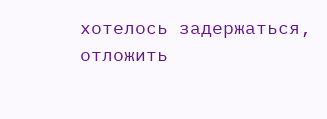хотелось задержаться, отложить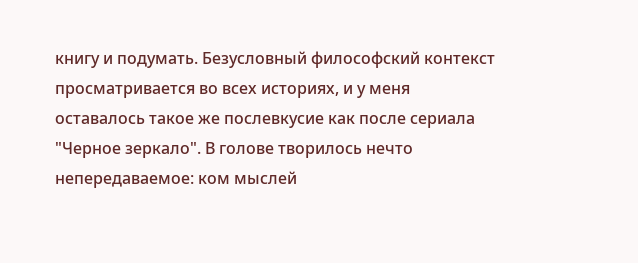книгу и подумать. Безусловный философский контекст просматривается во всех историях, и у меня оставалось такое же послевкусие как после сериала "Черное зеркало". В голове творилось нечто непередаваемое: ком мыслей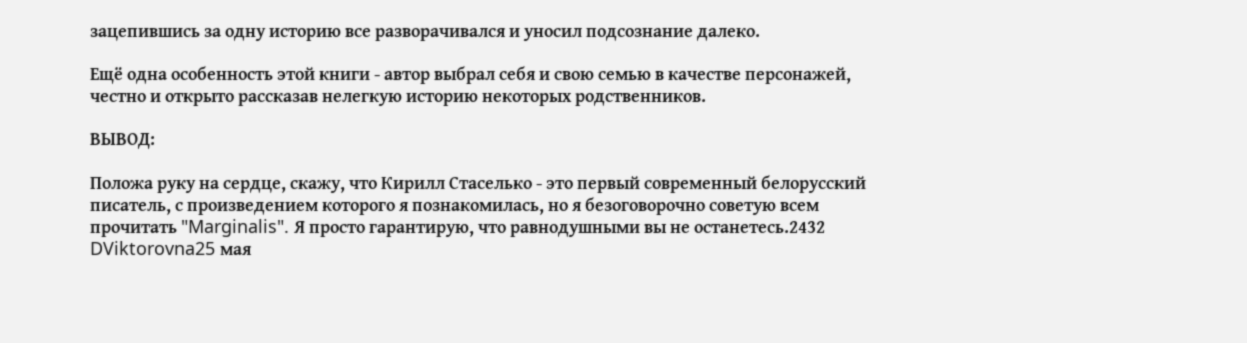зацепившись за одну историю все разворачивался и уносил подсознание далеко.

Ещё одна особенность этой книги - автор выбрал себя и свою семью в качестве персонажей, честно и открыто рассказав нелегкую историю некоторых родственников.

ВЫВОД:

Положа руку на сердце, скажу, что Кирилл Стаселько - это первый современный белорусский писатель, с произведением которого я познакомилась, но я безоговорочно советую всем прочитать "Marginalis". Я просто гарантирую, что равнодушными вы не останетесь.2432
DViktorovna25 мая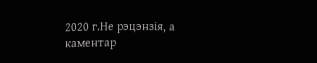2020 г.Не рэцэнзія, а каментар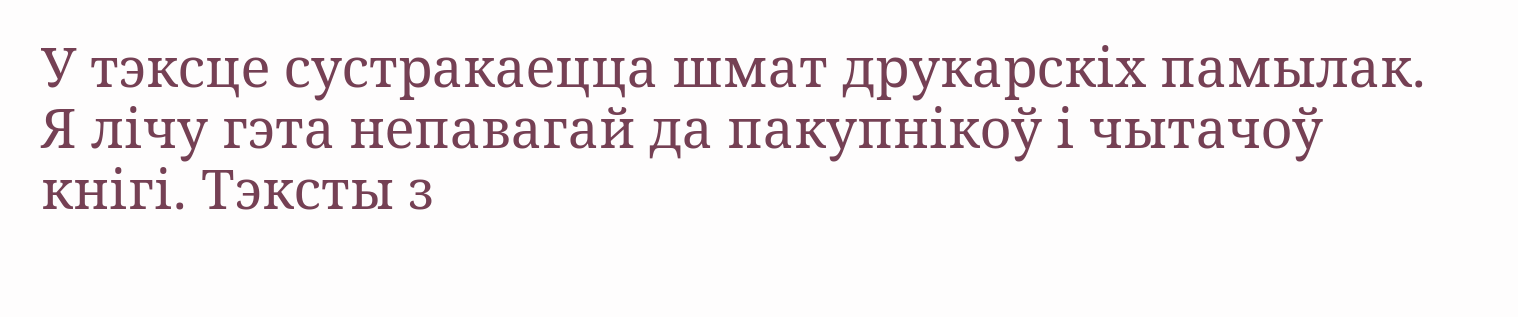У тэксце сустракаецца шмат друкарскіх памылак. Я лічу гэта непавагай да пакупнікоў і чытачоў кнігі. Тэксты з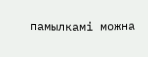памылкамі можна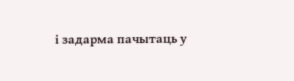і задарма пачытаць у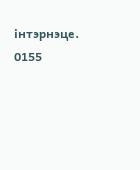інтэрнэце.
0155